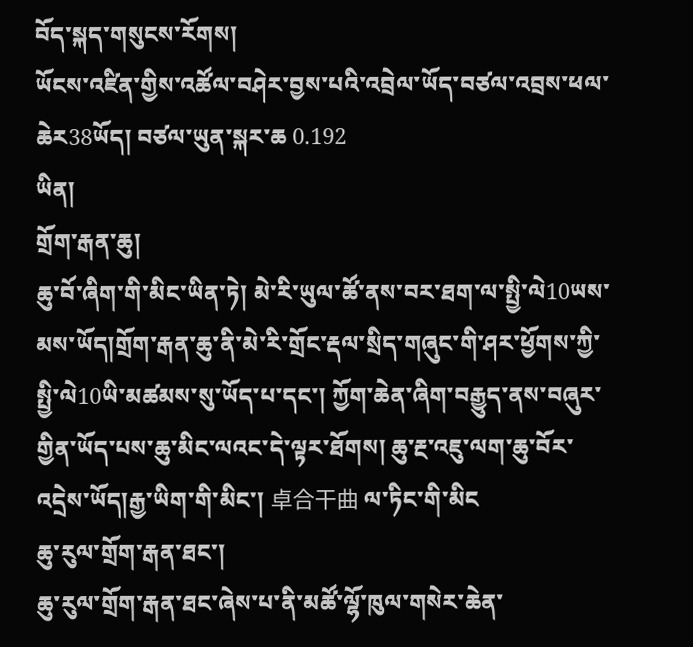བོད་སྐད་གསུངས་རོགས།
ཡོངས་འཛིན་གྱིས་འཚོལ་བཤེར་བྱས་པའི་འབྲེལ་ཡོད་བཙལ་འབྲས་ཕལ་ཆེར38ཡོད། བཙལ་ཡུན་སྐར་ཆ 0.192
ཡིན།
གྲོག་རྒན་ཆུ།
ཆུ་བོ་ཞིག་གི་མིང་ཡིན་ཏེ། མེ་རི་ཡུལ་ཚོ་ནས་བར་ཐག་ལ་སྤྱི་ལེ10ཡས་མས་ཡོད།གྲོག་རྒན་ཆུ་ནི་མེ་རི་གྲོང་རྡལ་སྲིད་གཞུང་གི་ཤར་ཕྱོགས་ཀྱི་སྤྱི་ལེ10ཡི་མཚམས་སུ་ཡོད་པ་དང་། ཀྱོག་ཆེན་ཞིག་བརྒྱུད་ནས་བཞུར་གྱིན་ཡོད་པས་ཆུ་མིང་ལའང་དེ་ལྟར་ཐོགས། ཆུ་རྔ་འཇུ་ལག་ཆུ་བོར་འདྲེས་ཡོད།རྒྱ་ཡིག་གི་མིང་། 卓合干曲 ལ་ཏིང་གི་མིང
ཆུ་རུལ་གྲོག་རྒན་ཐང་།
ཆུ་རུལ་གྲོག་རྒན་ཐང་ཞེས་པ་ནི་མཚོ་ལྷོ་ཁུལ་གསེར་ཆེན་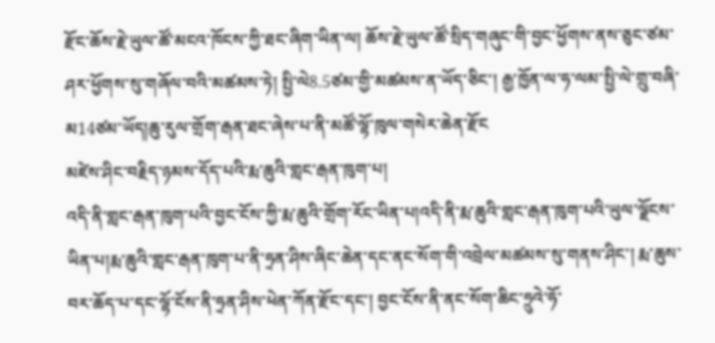རྫོང་ཆོས་རྗེ་ཡུལ་ཚོ་མངའ་ཁོངས་ཀྱི་ཐང་ཞིག་ཡིན་ལ། ཆོས་རྗེ་ཡུལ་ཚོ་སྲིད་གཞུང་གི་བྱང་ཕྱོགས་ནས་ཅུང་ཙམ་ཤར་ཕྱོགས་སུ་གཞོལ་བའི་མཚམས་ཏེ། སྤྱི་ལེ8.5ཙམ་གྱི་མཚམས་ན་ཡོད་ཅིང་། རྒྱ་ཁྱོན་ལ་ཧ་ལམ་སྤྱི་ལེ་གྲུ་བཞི་མ14ཙམ་ཡོད།ཆུ་རུལ་གྲོག་རྒན་ཐང་ཞེས་པ་ནི་མཚོ་ལྷོ་ཁུལ་གསེར་ཆེན་རྫོང
མཛེས་ཤིང་བརྗིད་ཉམས་དོད་པའི་རྨ་ཆུའི་གླང་རྒན་ཁུག་པ།
འདི་ནི་གླང་རྒན་ཁུག་པའི་བྱང་ངོས་ཀྱི་རྨ་ཆུའི་གྲོག་རོང་ཡིན་པ།འདི་ནི་རྨ་ཆུའི་གླང་རྒན་ཁུག་པའི་ཡུལ་ལྗོངས་ཡིན་པ།རྨ་ཆུའི་གླང་རྒན་ཁུག་པ་ནི་ཧྲན་ཤིས་ཞིང་ཆེན་དང་ནང་སོག་གི་འབྲེལ་མཚམས་སུ་གནས་ཤིང་། རྨ་ཆུས་བར་ཆོད་པ་དང་ལྷོ་ངོས་ནི་ཧྲན་ཤིས་ཕེན་ཀོན་རྫོང་དང་། བྱང་ངོས་ནི་ནང་སོག་ཆིང་ཧྲུའེ་ཧོ་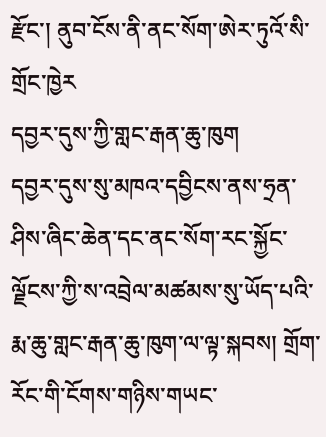རྫོང་། ནུབ་ངོས་ནི་ནང་སོག་ཨེར་ཏུའོ་སི་གྲོང་ཁྱེར
དབྱར་དུས་ཀྱི་གླང་རྒན་ཆུ་ཁུག
དབྱར་དུས་སུ་མཁའ་དབྱིངས་ནས་ཧྲན་ཤིས་ཞིང་ཆེན་དང་ནང་སོག་རང་སྐྱོང་ལྗོངས་ཀྱི་ས་འབྲེལ་མཚམས་སུ་ཡོད་པའི་རྨ་ཆུ་གླང་རྒན་ཆུ་ཁུག་ལ་ལྟ་སྐབས། གྲོག་རོང་གི་ངོགས་གཉིས་གཡང་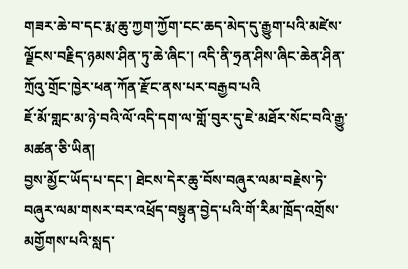གཟར་ཆེ་བ་དང་རྨ་ཆུ་ཀྱག་ཀྱོག་ངང་ཆད་མེད་དུ་རྒྱུག་པའི་མཛེས་ལྗོངས་བརྗིད་ཉམས་ཤིན་ཏུ་ཆེ་ཞིང་། འདི་ནི་ཧྲན་ཤིས་ཞིང་ཆེན་ཤིན་ཀྲོའུ་གྲོང་ཁྱེར་ཕན་ཀོན་རྫོང་ནས་པར་བརྒྱབ་པའི
ཇོ་མོ་གླང་མ་ཉེ་བའི་ལོ་འདི་དག་ལ་གློ་བུར་དུ་ཇེ་མཐོར་སོང་བའི་རྒྱུ་མཚན་ཅི་ཡིན།
བྱས་མྱོང་ཡོད་པ་དང་། ཐེངས་དེར་ཆུ་བོས་བཞུར་ལམ་བརྗེས་ཏེ་བཞུར་ལམ་གསར་བར་འཕྲོད་བསྟུན་བྱེད་པའི་གོ་རིམ་ཁྲོད་འགྲོས་མགྱོགས་པའི་སླད་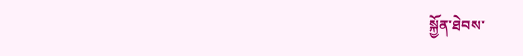སྐྱོན་ཐེབས་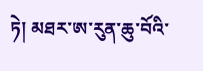ཏེ། མཐར་ཨ་རུན་ཆུ་བོའི་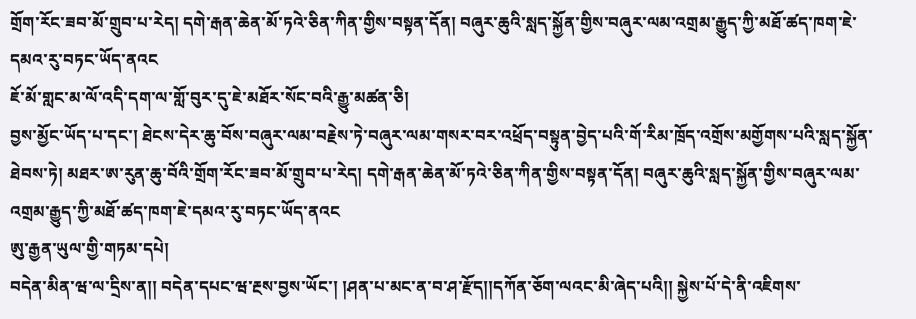གྲོག་རོང་ཟབ་མོ་གྲུབ་པ་རེད། དགེ་རྒན་ཆེན་མོ་ཏའེ་ཅིན་ཀིན་གྱིས་བསྟན་དོན། བཞུར་ཆུའི་སླད་སྐྱོན་གྱིས་བཞུར་ལམ་འགྲམ་རྒྱུད་ཀྱི་མཐོ་ཚད་ཁག་ཇེ་དམའ་རུ་བཏང་ཡོད་ནའང
ཇོ་མོ་གླང་མ་ལོ་འདི་དག་ལ་གློ་བུར་དུ་ཇེ་མཐོར་སོང་བའི་རྒྱུ་མཚན་ཅི།
བྱས་མྱོང་ཡོད་པ་དང་། ཐེངས་དེར་ཆུ་བོས་བཞུར་ལམ་བརྗེས་ཏེ་བཞུར་ལམ་གསར་བར་འཕྲོད་བསྟུན་བྱེད་པའི་གོ་རིམ་ཁྲོད་འགྲོས་མགྱོགས་པའི་སླད་སྐྱོན་ཐེབས་ཏེ། མཐར་ཨ་རུན་ཆུ་བོའི་གྲོག་རོང་ཟབ་མོ་གྲུབ་པ་རེད། དགེ་རྒན་ཆེན་མོ་ཏའེ་ཅིན་ཀིན་གྱིས་བསྟན་དོན། བཞུར་ཆུའི་སླད་སྐྱོན་གྱིས་བཞུར་ལམ་འགྲམ་རྒྱུད་ཀྱི་མཐོ་ཚད་ཁག་ཇེ་དམའ་རུ་བཏང་ཡོད་ནའང
ཨུ་རྒྱན་ཡུལ་གྱི་གཏམ་དཔེ།
བདེན་མིན་ཝ་ལ་དྲིས་ན།། བདེན་དཔང་ཝ་རྔས་བྱས་ཡོང་། །ཤན་པ་མང་ན་བ་ཤ་རྫོད།།དཀོན་ཅོག་ལའང་མི་ཞེད་པའི།། སྐྱེས་པོ་དེ་ནི་འཇིགས་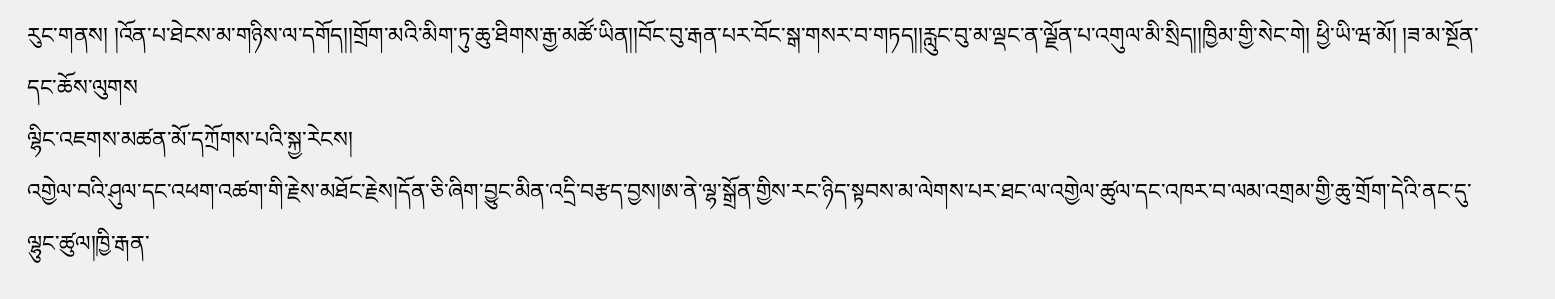རུང་གནས། །འོན་པ་ཐེངས་མ་གཉིས་ལ་དགོད།།གྲོག་མའི་མིག་ཏུ་ཆུ་ཐིགས་རྒྱ་མཚོ་ཡིན།།བོང་བུ་རྒན་པར་བོང་སྒ་གསར་བ་གཏད།།རླུང་བུ་མ་ལྡང་ན་ལྗོན་པ་འགུལ་མི་སྲིད།།ཁྱིམ་གྱི་སེང་གེ། ཕྱི་ཡི་ཝ་མོ། །ཟ་མ་སྔོན་དང་ཆོས་ལུགས
ལྷིང་འཇགས་མཚན་མོ་དཀྲོགས་པའི་སྐྱ་རེངས།
འགྱེལ་བའི་ཤུལ་དང་འཕག་འཚག་གི་རྗེས་མཐོང་རྗེས།དོན་ཅི་ཞིག་བྱུང་མིན་འདྲི་བརྩད་བྱས།ཨ་ནེ་ལྷ་སྒྲོན་གྱིས་རང་ཉིད་སྟབས་མ་ལེགས་པར་ཐང་ལ་འགྱེལ་ཚུལ་དང་འཁར་བ་ལམ་འགྲམ་གྱི་ཆུ་གྲོག་དེའི་ནང་དུ་ལྷུང་ཚུལ།ཁྱི་རྒན་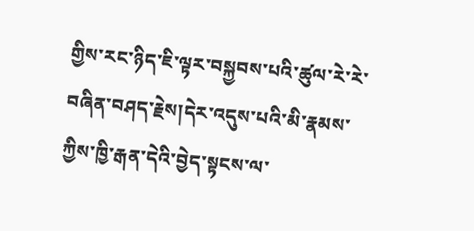གྱིས་རང་ཉིད་ཇི་ལྟར་བསྐྱབས་པའི་ཚུལ་རེ་རེ་བཞིན་བཤད་རྗེས།དེར་འདུས་པའི་མི་རྣམས་ཀྱིས་ཁྱི་རྒན་དེའི་བྱེད་སྟངས་ལ་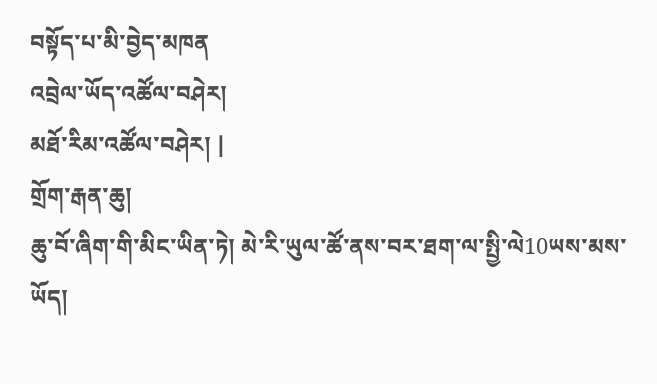བསྟོད་པ་མི་བྱེད་མཁན
འབྲེལ་ཡོད་འཚོལ་བཤེར།
མཐོ་རིམ་འཚོལ་བཤེར། |
གྲོག་རྒན་ཆུ།
ཆུ་བོ་ཞིག་གི་མིང་ཡིན་ཏེ། མེ་རི་ཡུལ་ཚོ་ནས་བར་ཐག་ལ་སྤྱི་ལེ10ཡས་མས་ཡོད།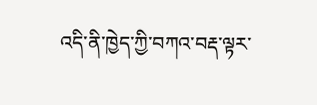འདི་ནི་ཁྱེད་ཀྱི་བཀའ་བརྡ་ལྟར་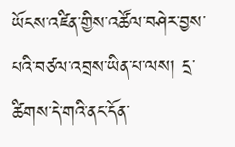ཡོངས་འཛིན་གྱིས་འཚོལ་བཤེར་བྱས་པའི་བཙལ་འབྲས་ཡིན་པ་ལས། དྲ་ཚིགས་དེ་གའི་ནང་དོན་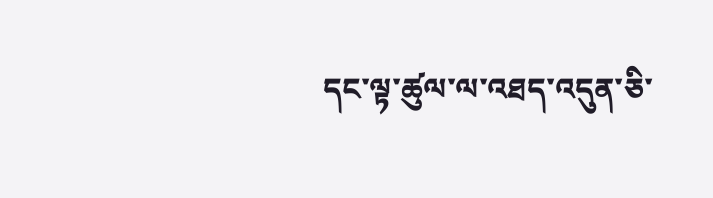དང་ལྟ་ཚུལ་ལ་འཐད་འདུན་ཅི་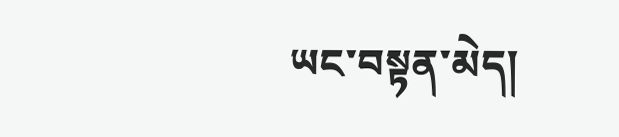ཡང་བསྟན་མེད།